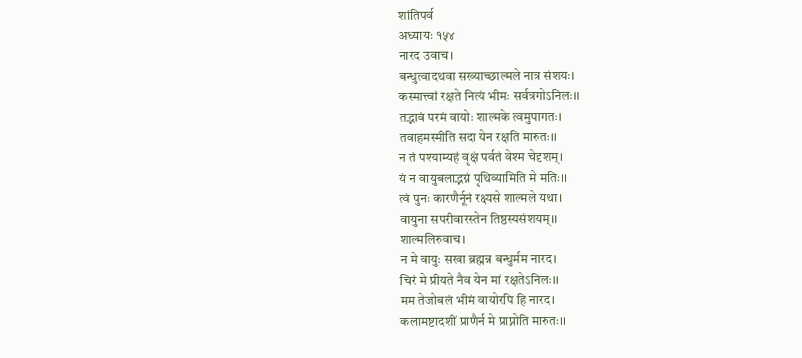शांतिपर्व
अध्यायः १५४
नारद उवाच।
बन्धुत्वादथवा सख्याच्छाल्मले नात्र संशयः।
कस्मात्त्वां रक्षते नित्यं भीमः सर्वत्रगोऽनिलः।।
तद्भावं परमं वायोः शाल्मके त्वमुपागतः।
तवाहमस्मीति सदा येन रक्षति मारुतः।।
न तं पश्याम्यहं वृक्षं पर्वतं वेश्म चेदृशम्।
यं न वायुबलाद्भग्नं पृथिव्यामिति मे मतिः।।
त्वं पुनः कारणैर्नूनं रक्ष्यसे शाल्मले यथा।
वायुना सपरीवारस्तेन तिष्ठस्यसंशयम्।।
शाल्मलिरुवाच।
न मे वायुः सखा ब्रह्मन्न बन्धुर्मम नारद।
चिरं मे प्रीयते नैव येन मां रक्षतेऽनिलः।।
मम तेजोबलं भीमं वायोरपि हि नारद।
कलामष्टादशीं प्राणैर्न मे प्राप्नोति मारुतः।।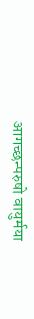आगच्छन्परुषो वायुर्मया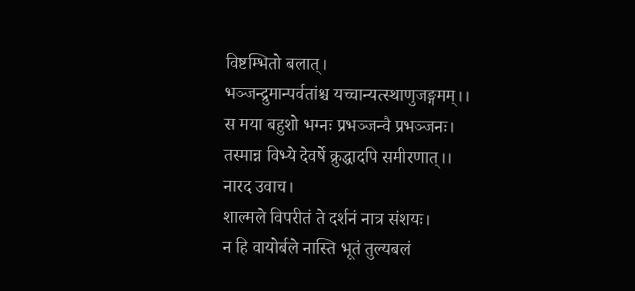विष्टम्भितो बलात्।
भञ्जन्द्रुमान्पर्वतांश्च यच्चान्यत्स्थाणुजङ्गमम्।।
स मया बहुशो भग्नः प्रभञ्जन्वै प्रभञ्जनः।
तस्मान्न विभ्ये देवर्षे क्रुद्धादपि समीरणात्।।
नारद उवाच।
शाल्मले विपरीतं ते दर्शनं नात्र संशयः।
न हि वायोर्बले नास्ति भूतं तुल्यबलं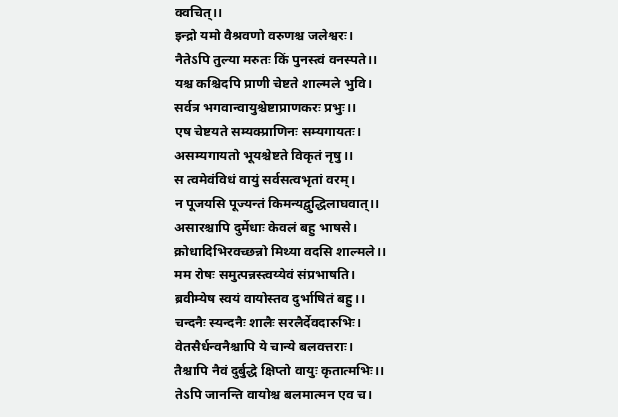क्वचित्।।
इन्द्रो यमो वैश्रवणो वरुणश्च जलेश्वरः।
नैतेऽपि तुल्या मरुतः किं पुनस्त्वं वनस्पते।।
यश्च कश्चिदपि प्राणी चेष्टते शाल्मले भुवि।
सर्वत्र भगवान्वायुश्चेष्टाप्राणकरः प्रभुः।।
एष चेष्टयते सम्यक्प्राणिनः सम्यगायतः।
असम्यगायतो भूयश्चेष्टते विकृतं नृषु।।
स त्वमेवंविधं वायुं सर्वसत्वभृतां वरम्।
न पूजयसि पूज्यन्तं किमन्यद्वुद्धिलाघवात्।।
असारश्चापि दुर्मेधाः केवलं बहु भाषसे।
क्रोधादिभिरवच्छन्नो मिथ्या वदसि शाल्मले।।
मम रोषः समुत्पन्नस्त्वय्येवं संप्रभाषति।
ब्रवीम्येष स्वयं वायोस्तव दुर्भाषितं बहु।।
चन्दनैः स्यन्दनैः शालैः सरलैर्देवदारुभिः।
वेतसैर्धन्वनैश्चापि ये चान्ये बलवत्तराः।
तैश्चापि नैवं दुर्बुद्धे क्षिप्तो वायुः कृतात्मभिः।।
तेऽपि जानन्ति वायोश्च बलमात्मन एव च।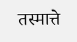तस्मात्ते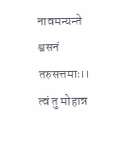नावमन्यन्ते श्वसनं तरुसत्तमाः।।
त्वं तु मोहान्न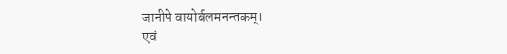जानीपे वायोर्बलमनन्तकम्।
एवं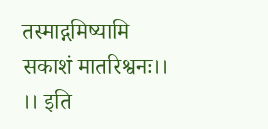तस्माद्गमिष्यामि सकाशं मातरिश्वनः।।
।। इति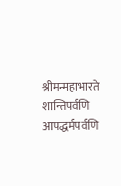श्रीमन्महाभारते शान्तिपर्वणि
आपद्धर्मपर्वणि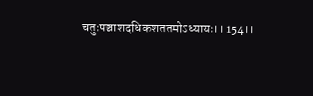चतुःपञ्चाशदधिकशततमोऽध्यायः।। 154।।